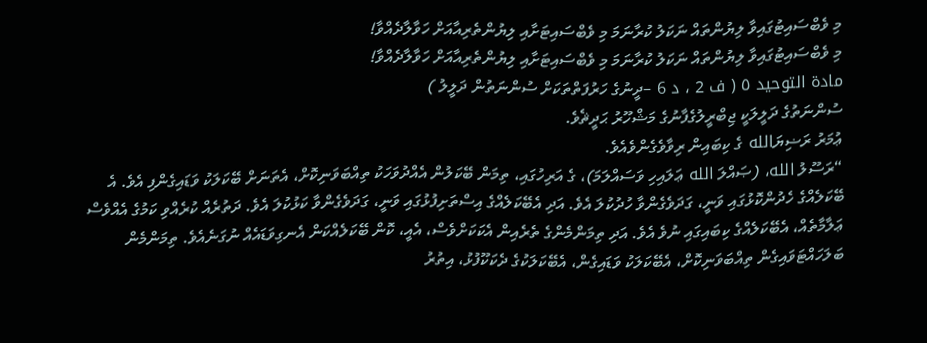މި ވެބްސައިޓުގައިވާ ލިޔުންތައް ނަކަލު ކުރާނަމަ މި ވެބްސައިޓަށާއި ލިޔުންތެރިއާއަށް ހަވާލާދެއްވާ!
މި ވެބްސައިޓުގައިވާ ލިޔުންތައް ނަކަލު ކުރާނަމަ މި ވެބްސައިޓަށާއި ލިޔުންތެރިއާއަށް ހަވާލާދެއްވާ!
مادة التوحيد ٥ ( ف 2 ، د 6 –ދީނުގެ ހަރުފަތްތަކަށް ސުންނަތުން ދަލީލު )
ސުންނަތުގެ ދަލީލަކީ ޖިބްރީލުގެފާނުގެ މަޝްހޫރު ޙަދީޘެވެ.
ޢުމަރު ރަޟިޔަالله ގެ ކިބައިން ރިވާވެގެންވެއެވެ.
“ރަސޫލު الله، (ޞައްލަ الله ޢަލައިހި ވަސައްލަމަ)، ގެ އަރިހުގައި، ތިމަން ބޭކަލުން އެއްދުވަހަކު ތިއްބަވަނިކޮށް، އެތަނަށް ބޭކަލަކު ވަޑައިގެންފި އެވެ. އެ ބޭކަލެއްގެ ހެދުންކޮޅުގައި ވަނީ، ގަދަވެގެންވާ ހުދުކުލަ އެވެ. އަދި އެބޭކަލެއްގެ އިސްތަށިފުޅުގައި ވަނީ، ގަދަވެގެންވާ ކަޅުކުލަ އެވެ. ދަތުރެއް ކުރެއްވި ކަމުގެ އެއްވެސް ޢަލާމާތެއް، އެބޭކަލެއްގެ ކިބައިގައި ނުވެ އެވެ. އަދި ތިމަންމެންގެ ތެރެއިން އެކަކަށްވެސް، އެއީ، ކޮން ބޭކަލެއްކަން އެނގިވަޑައެއް ނުގަނެއެވެ. ތިމަންމެން ބަލަހައްޓަވައިގެން ތިއްބަވަނިކޮށް، އެބޭކަލަކު ވަޑައިގެން، އެބޭކަލަކުގެ ދެކަކޫފުޅު، އިތުރު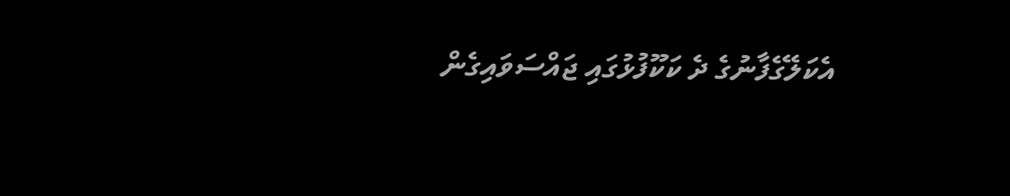އެކަލޭގެފާނުގެ ދެ ކަކޫފުޅުގައި ޖައްސަވައިގެން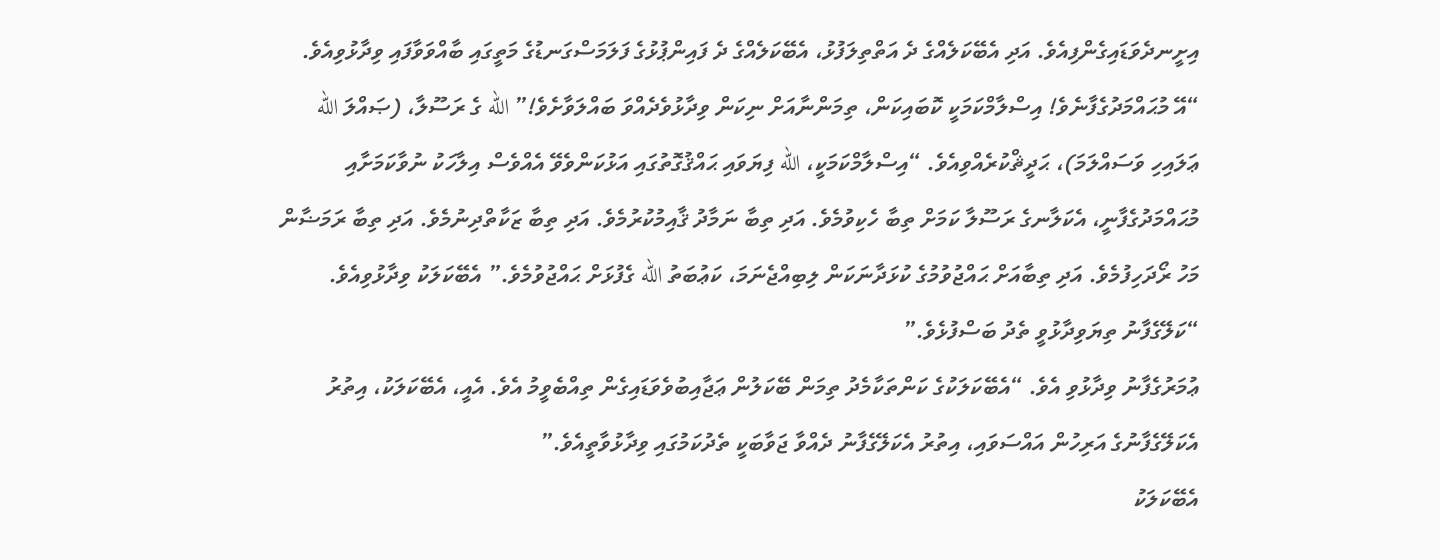އިށީނދެވަޑައިގެންފިއެވެ. އަދި އެބޭކަލެއްގެ ދެ އަތްތިލަފުޅު، އެބޭކަލެއްގެ ދެ ފައިންޕުޅުގެ ފަލަމަސްގަނޑުގެ މަތީގައި ބާއްވަވާފައި ވިދާޅުވިއެވެ.
“އޭ މުޙައްމަދުގެފާނެވެ! އިސްލާމްކަމަކީ ކޮބައިކަން، ތިމަންނާއަށް ނިކަން ވިދާޅުވެދެއްވަ ބައްލަވާށެވެ!” الله ގެ ރަސޫލާ، (ޞައްލަ الله ޢަލައިހި ވަސައްލަމަ)، ޙަދީޘްކުރެއްވިއެވެ. “އިސްލާމްކަމަކީ، الله ފިޔަވައި ޙައްޤުގޮތުގައި އަޅުކަންވެވޭ އެއްވެސް އިލާހަކު ނުވާކަމަށާއި މުޙައްމަދުގެފާނީ، އެކަލާނގެ ރަސޫލާ ކަމަށް ތިބާ ހެކިވުމެވެ. އަދި ތިބާ ނަމާދު ޤާއިމުކުރުމެވެ. އަދި ތިބާ ޒަކާތްދިނުމެވެ. އަދި ތިބާ ރަމަޟާން މަހު ރޯދަހިފުމެވެ. އަދި ތިބާއަށް ޙައްޖުވުމުގެ ކުޅަދާނަކަން ލިބިއްޖެނަމަ، ކަޢުބަތު الله ގެފުޅަށް ޙައްޖުވުމެވެ.” އެބޭކަލަކު ވިދާޅުވިއެވެ. “ކަލޭގެފާނު ތިޔަވިދާޅުވީ ތެދު ބަސްފުޅެވެ.”
ޢުމަރުގެފާނު ވިދާޅުވި އެވެ. “އެބޭކަލަކުގެ ކަންތަކާމެދު ތިމަން ބޭކަލުން ޢަޖާއިބުވެވަޑައިގެން ތިއްބެވީމު އެވެ. އެއީ، އެބޭކަލަކު، އިތުރު އެކަލޭގެފާނުގެ އަރިހުން އައްސަވައި، އިތުރު އެކަލޭގެފާނު ދެއްވާ ޖަވާބަކީ ތެދުކަމުގައި ވިދާޅުވާތީއެވެ.”
އެބޭކަލަކު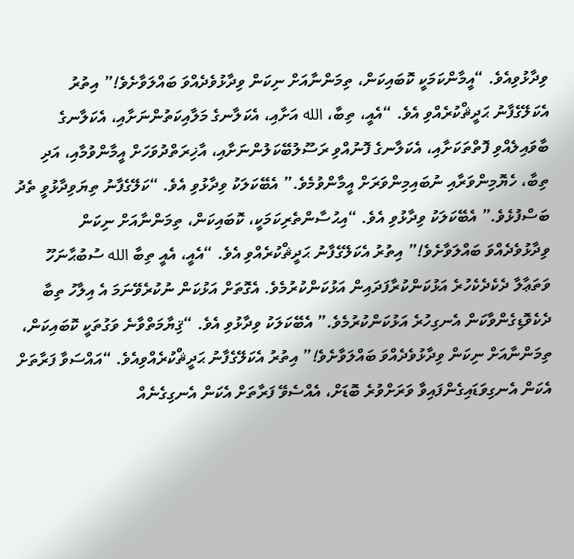ވިދާޅުވިއެވެ. “އީމާންކަމަކީ ކޮބައިކަން، ތިމަންނާއަށް ނިކަން ވިދާޅުވެދެއްވަ ބައްލަވާށެވެ!” އިތުރު އެކަލޭގެފާނު ޙަދީޘްކުރެއްވި އެވެ. “އެއީ، ތިބާ، الله އަށާއި، އެކަލާނގެ މަލާއިކަތުންނަށާއި، އެކަލާނގެ ބާވައިލެއްވި ފޮތްތަކަށާއި، އެކަލާނގެ ފޮނުއްވި ރަސޫލުބޭކަލުންނަށާއި، އާޚިރަތްދުވަހަށް އީމާންވުމާއި، އަދި ތިބާ، ހެޔޮމިންވަރާއި ނުބައިމިންވަރަށް އީމާންވުމެވެ.” އެބޭކަލަކު ވިދާޅުވި އެވެ. “ކަލޭގެފާނު ތިޔަވިދާޅުވީ ތެދު ބަސްފުޅެވެ.” އެބޭކަލަކު ވިދާޅުވި އެވެ. “އިޙުސާންތެރިކަމަކީ، ކޮބައިކަން، ތިމަންނާއަށް ނިކަން ވިދާޅުވެދެއްވަ ބައްލަވާށެވެ!” އިތުރު އެކަލޭގެފާނު ޙަދީޘްކުރެއްވި އެވެ. “އެއީ، އެއީ ތިބާ الله ސުބުޙާނަހޫ ވަތަޢާލާ ދެކެދެކެހުރެ އަޅުކަންކުރާފަދައިން އަޅުކަންކުރުމެވެ. އެގޮތަށް އަޅުކަން ނުކުރެވޭނަމަ އެ އިލާހު ތިބާ ދެކެވޮޑިގެންވާކަން އެނގިހުރެ އަޅުކަންކުރުމެވެ.” އެބޭކަލަކު ވިދާޅުވި އެވެ. “ޤިޔާމަތްވާނެ ވަގުތަކީ ކޮބައިކަން، ތިމަންނާއަށް ނިކަން ވިދާޅުވެދެއްވަ ބައްލަވާށެވެ!” އިތުރު އެކަލޭގެފާނު ޙަދީޘްކުރެއްވިއެވެ. “އައްސަވާ ފަރާތަށް އެކަން އެނގިވަޑައިގެންފައިވާ ވަރަށްވުރެ ބޮޑަށް، އެއްސެވޭ ފަރާތަށް އެކަން އެނގިގެނެއް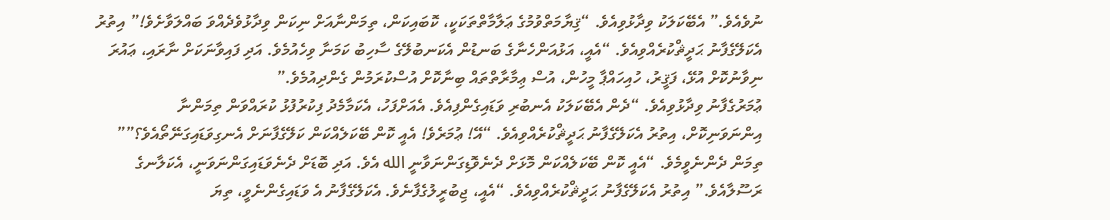ނުވެއެވެ.” އެބޭކަލަކު ވިދާޅުވިއެވެ. “ޤިޔާމަތްވުމުގެ ޢަލާމާތްތަކަކީ، ކޮބައިކަން، ތިމަންނާއަށް ނިކަން ވިދާޅުވެދެއްވަ ބައްލަވާށެވެ!” އިތުރު އެކަލޭގެފާނު ޙަދީޘްކުރެއްވިއެވެ. “އެއީ، އަޅުއަންހެނާގެ ބަނޑުން އެކަނބުލޭގެ ސާހިބު ކަމަނާ ވިހެއުމެވެ. އަދި ފައިވާނަކަށް ނާރައި، ޢައުރަ ނިވާނުކޮށް އުޅޭ، ފަޤީރު، ހުއިހައްޕާ މީހުން، އުސް ޢިމާރާތްތައް ބިނާކޮށް އުސްކުރަމުން ގެންދިއުމެވެ.”
ޢުމަރުގެފާނު ވިދާޅުވިއެވެ. “ދެން އެބޭކަލަކު އެނބުރި ވަޑައިގެންފިއެވެ. އެއަށްފަހު، އެކަމާމެދު ފިކުރުފުޅު ކުރައްވަން ތިމަންނާ އިންނަވަނިކޮށް، އިތުރު އެކަލޭގެފާނު ޙަދީޘްކުރެއްވިއެވެ. “އޭ! ޢުމަރެވެ! އެއީ ކޮން ބޭކަލެއްކަން ކަލޭގެފާނަށް އެނގިވަޑައިގަނޭތޯއެވެ؟”” ތިމަން ދެންނެވީމެވެ. “އެއީ ކޮން ބޭކަލެއްކަން މޮޅަށް ދެނެވޮޑިގަންނަވާނީ الله އެވެ. އަދި ބޮޑަށް ދެނެވަޑައިގަންނަވަނީ، އެކަލާނގެ ރަސޫލާއެވެ.” އިތުރު އެކަލޭގެފާނު ޙަދީޘްކުރެއްވިއެވެ. “އެއީ، ޖިބުރީލުގެފާނެވެ. އެކަލޭގެފާނު އެ ވަޑައިގެންނެވީ، ތިޔަ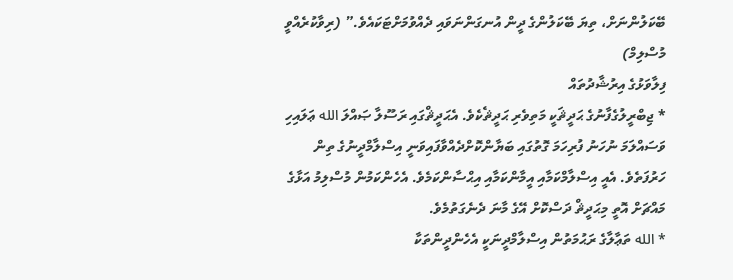ބޭކަލުންނަށް، ތިޔަ ބޭކަލުންގެ ދީން އުނގަންނަވައި ދެއްވުމަށްޓަކައެވެ.” (ރިވާކުރެއްވީ މުސްލިމް)
ފިލާވަޅުގެ އިރުޝާދުތައް
* ޖިބްރީލުގެފާނުގެ ޙަދީޘަކީ މަތިވެރި ޙަދީޘެކެވެ. އެޙަދީޘްގައި ރަސޫލާ ޞައްލަ الله ޢަލައިހި ވަސައްލަމަ ނުހަނު ފުރިހަމަ ގޮތުގައި ބަޔާންކޮށްދެއްވާފައިވަނީ އިސްލާމްދީނުގެ ތިން ހަރުފަތެވެ. އެއީ އިސްލާމްކަމާއި އީމާންކަމާއި އިޙްސާންކަމެވެ. އެހެންކަމުން މުސްލިމު އަޅާގެ މައްޗަށް އޮތީ މިޙަދީޘް ދަސްކޮށް އޭގެ މާނަ ދެނެގަތުމެވެ.
* الله ތަޢާލާގެ ރަޙުމަތުން އިސްލާމްދީނަކީ އެހެންދީންތަކާ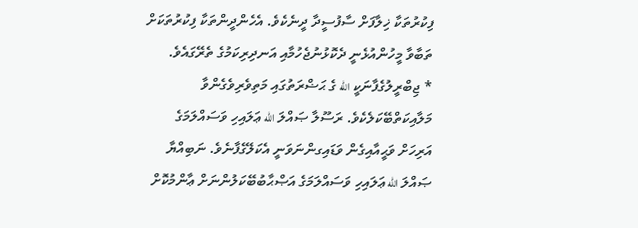ފިކުރުތަކާ ޚިލާފަށް ސާފުސީދާ ދީނެކެވެ. އެހެންދީންތަކާ ފިކުރުތަކަށް ތަބާވާ މީހުންއުޅެނީ ދެކޮޅުނުޖެހުމާއި އަނދިރިކަމުގެ ތެރޭގައެވެ.
* ޖިބްރީލުގެފާނަކީ الله ގެ ޙަޟްރަތުގައި މަތިވެރިވެގެންވާ މަލާއިކަތްބޭކަލެކެވެ. ރަސޫލާ ޞައްލަ الله ޢަލައިހި ވަސައްލަމަގެ އަރިހަށް ވަޙީއާއިގެން ވަޑައިގންނަވަނީ އެކަލޭގެފާނެވެ. ނަބިއްޔާ ޞައްލަ الله ޢަލައިހި ވަސައްލަމަގެ އަޞްޙާބުބޭކަލުންނަށް ޢާންމުކޮށް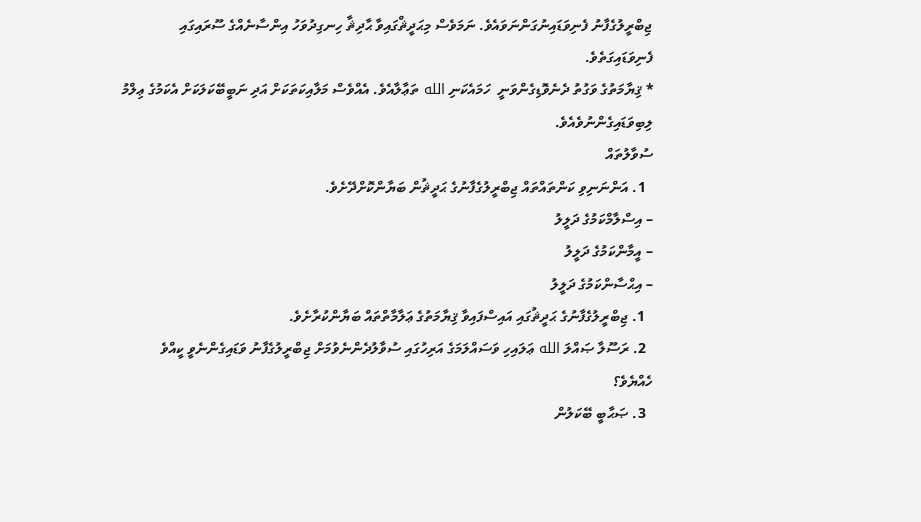ޖިބްރީލުގެފާނު ފެނިވަޑައިނުގަންނަވައެވެ. ނަމަވެސް މިޙަދީޘްގައިވާ ޙާދިޘާ ހިނގިދުވަހު އިންސާނެއްގެ ސޫރައިގައި ފެނިވަޑައިގަތެވެ.
* ޤިޔާމަތުގެ ވަގުތު ދެނެވޮޑިގެންވަނީ  ހަމައެކަނި الله ތަޢާލާއެވެ. އެއްވެސް މަލާއިކަތަކަށް އަދި ނަބީބޭކަލަކަށް އެކަމުގެ ޢިލްމު ލިބިވަޑައިގެންނުވެއެވެ.
ސުވާލުތައް
  1. އަންނަނިވި ކަންތައްތައް ޖިބްރީލުގެފާނުގެ ޙަދީޘުން ބަޔާންކޮށްދޭށެވެ.
– އިސްލާމްކަމުގެ ދަލީލު
– އީމާންކަމުގެ ދަލީލު
– އިޙްސާންކަމުގެ ދަލީލު
  1. ޖިބްރީލުގެފާނުގެ ޙަދީޘުގައި އައިސްފައިވާ ޤިޔާމަތުގެ ޢަލާމާތްތައް ބަޔާންކުރާށެވެ.
  2. ރަސޫލާ ޞައްލަ الله ޢަލައިހި ވަސައްލަމަގެ އަރިހުގައި ސުވާލުދެންނެވުމަށް ޖިބްރީލުގެފާނު ވަޑައިގެންނެވީ ކީއްވެ ހެއްޔެވެ؟
  3. ޞަޙާބީ ބޭކަލުން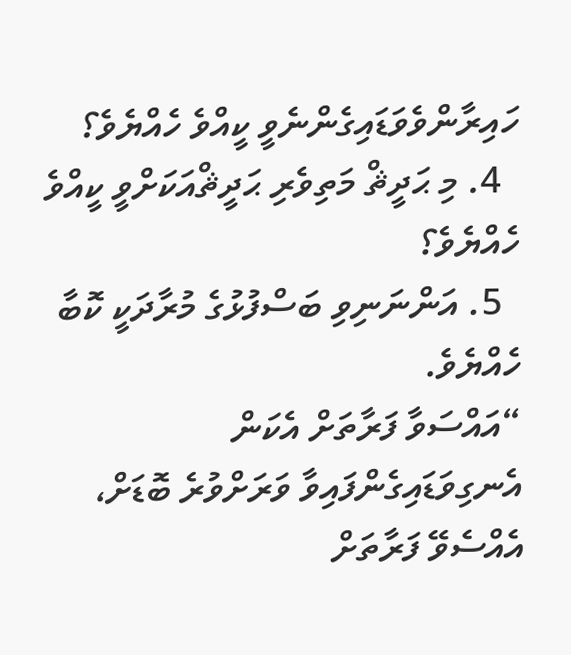ހައިރާންވެވަޑައިގެންނެވީ ކީއްވެ ހެއްޔެވެ؟
  4. މި ޙަދީޘް މަތިވެރި ޙަދީޘްއަކަށްވީ ކީއްވެ ހެއްޔެވެ؟
  5. އަންނަނިވި ބަސްފުޅުގެ މުރާދަކީ ކޮބާ ހެއްޔެވެ.
“އައްސަވާ ފަރާތަށް އެކަން އެނގިވަޑައިގެންފައިވާ ވަރަށްވުރެ ބޮޑަށް، އެއްސެވޭ ފަރާތަށް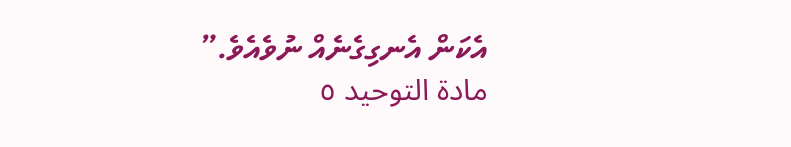އެކަން އެނގިގެނެއް ނުވެއެވެ.”
مادة التوحيد ٥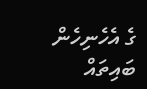ގެ އެހެނިހެން ބައިތައް